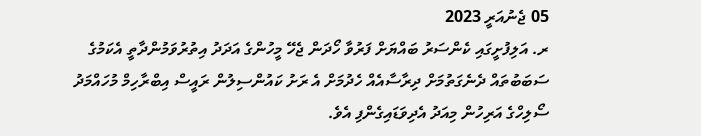05 ޖެނުއަރީ 2023
ރ. އަލިފުށީގައި ކެންސަރު ބައްޔަށް ފަރުވާ ހޯދަން ޖެހޭ މީހުންގެ އަދަދު އިތުރުވަމުންދާތީ އެކަމުގެ ސަބަބުތައް ދެނެގަތުމަށް ދިރާސާއެއް ހެދުމަށް އެ ރަށު ކައުންސިލުން ރައީސް އިބްރާހިމް މުހައްމަދު ސޯލިހްގެ އަރިހުން މިއަދު އެދިވަޑައިގެންފި އެވެ.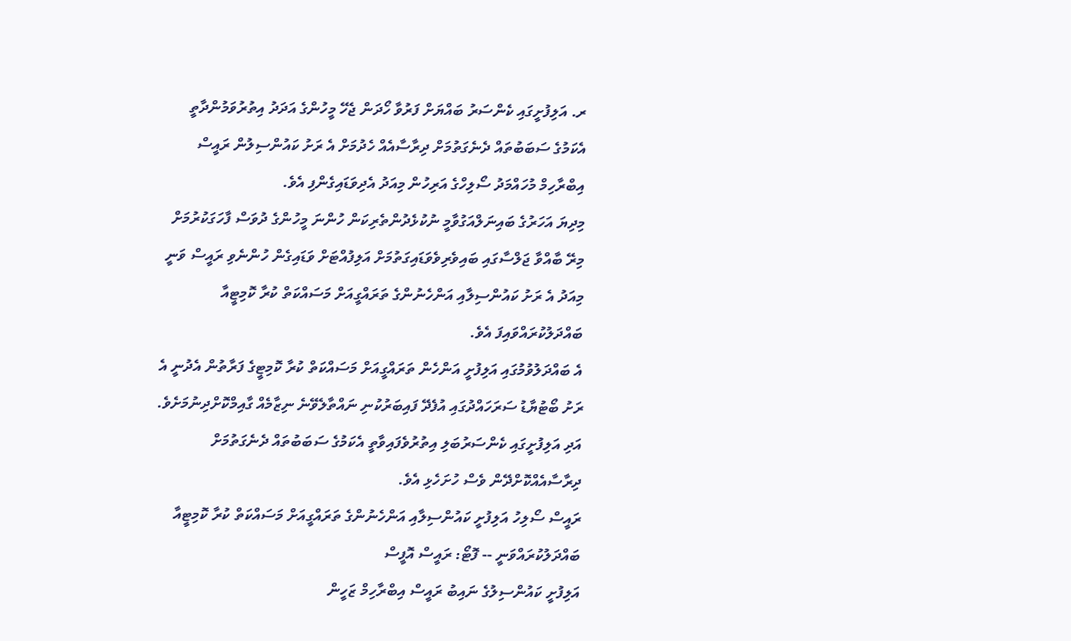ރ. އަލިފުށީގައި ކެންސަރު ބައްޔަށް ފަރުވާ ހޯދަން ޖެހޭ މީހުންގެ އަދަދު އިތުރުވަމުންދާތީ އެކަމުގެ ސަބަބުތައް ދެނެގަތުމަށް ދިރާސާއެއް ހެދުމަށް އެ ރަށު ކައުންސިލުން ރައީސް އިބްރާހިމް މުހައްމަދު ސޯލިހްގެ އަރިހުން މިއަދު އެދިވަޑައިގެންފި އެވެ.
މިދިޔަ އަހަރުގެ ބައިނަލްއަގުވާމީ ނުކުޅެދުންތެރިކަން ހުންނަ މީހުންގެ ދުވަސް ފާހަގަކުރުމަށް މިރޭ ބާއްވާ ޖަލްސާގައި ބައިވެރިވެވަޑައިގަތުމަށް އަލިފުއްޓަށް ވަޑައިގެން ހުންނެވި ރައީސް ވަނީ މިއަދު އެ ރަށު ކައުންސިލާއި އަންހެނުންގެ ތަރައްގީއަށް މަސައްކަތް ކުރާ ކޮމިޓީއާ ބައްދަލުކުރައްވައިފަ އެވެ.
އެ ބައްދަލުވުމުގައި އަލިފުށީ އަންހެން ތަރައްގީއަށް މަސައްކަތް ކުރާ ކޮމިޓީގެ ފަރާތުން އެދުނީ އެ ރަށު ބޯޓުޔާޑު ސަރަހައްދުގައި އުފެދޭ ފައިބަރުކުނި ނައްތާލެވޭނެ ނިޒާމެއް ގާއިމްކޮށްދިނުމަށެވެ. އަދި އަލިފުށީގައި ކެންސަރުބަލި އިތުރުވެފައިވާތީ އެކަމުގެ ސަބަބުތައް ދެނެގަތުމަށް ދިރާސާއެއްކޮށްދޭން ވެސް ހުށަހެޅި އެވެ.
ރައީސް ސޯލިހު އަލިފުށީ ކައުންސިލާއި އަންހެނުންގެ ތަރައްގީއަށް މަސައްކަތް ކުރާ ކޮމިޓީއާ ބައްދަލުކުރައްވަނީ -- ފޮޓޯ: ރައީސް އޮފީސް
އަލިފުށީ ކައުންސިލުގެ ނައިބު ރައީސް އިބްރާހިމް ޒަހީން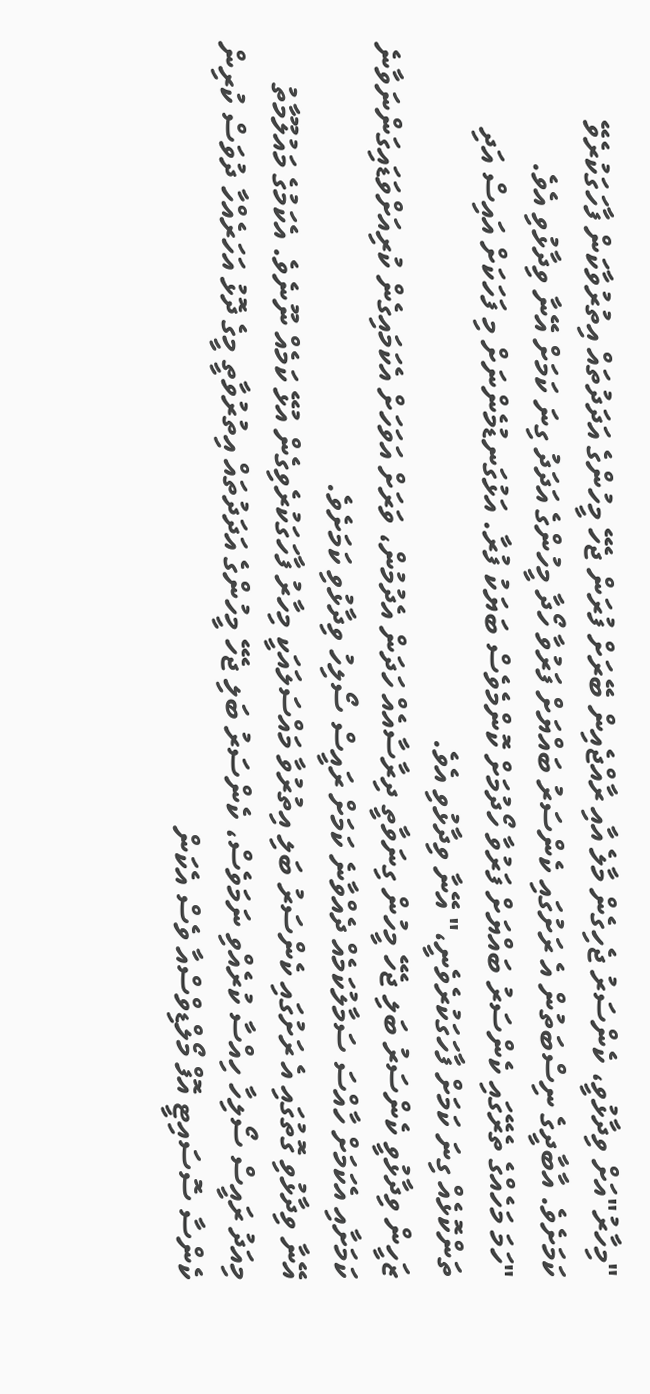"މިހާރު"އަށް ވިދާޅުވީ، ކެންސަރު ޖެހިގެން މާލެ އާއި ރާއްޖެއިން ބޭރަށް ފުރަން ޖެހޭ މީހުންގެ އަދަދުތައް އިތުރުވާކަން ފާހަގަކުރެވޭ ކަމަށެވެ. އާބާދީގެ ނިސްބަތުން އެ ރަށުގައި ކެންސަރު ބައްޔަށް ފަރުވާ ހޯދާ މީހުންގެ އަދަދު ގިނަ ކަމަށް އޭނާ ވިދާޅުވި އެވެ.
"ހަމަ މަހެއްގެ ތެރޭގައި ކެންސަރު ބައްޔަށް ފަރުވާ ހޯދުމަށް ކޮންމެވެސް ބަޔަކު ފުރާ. އަޅުގަނޑުމެންނަށް މި ފަހަކަށް އައިސް އަދި ތަންކޮޅެއް ގިނަ ކަމަށް ފާހަގަކުރެވެނީ،" އޭނާ ވިދާޅުވި އެވެ.
ޒަހީން ވިދާޅުވީ ކެންސަރު ބަލި ޖެހޭ މީހުން ގިނަވާތީ ދިރާސާއެއް ހަދަން އެދުމުން، ވަރަށް އަވަހަށް އެކަމައިގެން ކުރިއަށްވަޑައިގަންނަވާނެ ކަމަށާއި އެކަމަށް ހާއްސަ ސަމާލުކަމެއް ދެއްވާނެ ކަމަށް ރައީސް ސޯލިހު ވިދާޅުވި ކަމަށެވެ.
އޭނާ ވިދާޅުވި ގޮތުގައި އެ ރަށުގައި ކެންސަރު ބަލި އިތުރުވާ މައްސަލައަކީ މިހާރު ފާހަގަކުރެވިގެން އުޅޭ ކަމެއް ނޫނެވެ. އެކަމުގެ މައުލޫމާތު މިއަދު ރައީސް ސޯލިހާ ހިއްސާ ކުރެއްވި ނަމަވެސް، ކެންސަރު ބަލި ޖެހޭ މީހުންގެ އަދަދުތައް އިތުރުވާތީ މީގެ ދޮޅު އަހަރެއްހާ ދުވަސް ކުރިން ކެންސާ ސޮސައިޓީ އޮފް މޯލްޑިވްސްއާ ވެސް އެކަން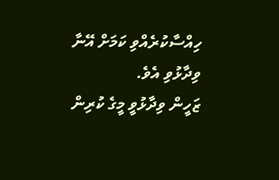ހިއްސާކުރެއްވި ކަމަށް އޭނާ ވިދާޅުވި އެވެ.
ޒަހީން ވިދާޅުވީ މީގެ ކުރިން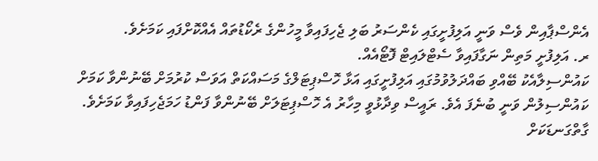އެންސްޕާއިން ވެސް ވަނީ އަލިފުށީގައި ކެންސަރު ބަލި ޖެހިފައިވާ މީހުންގެ ރެކޯޑުތައް އެއްކޮށްފައި ކަމަށެވެ.
ރ. އަލިފުށީ މަތިން ނަގާފައިވާ ސެޓްލައިޓް ފޮޓޯއެއް.
ކައުންސިލާއެކު ބޭއްވި ބައްދަލުވުމުގައި އަލިފުށީގައި އަޅާ ހޮސްޕިޓަލްގެ މަސައްކަތް އަވަސް ކުރުމަށް ބޭނުންވާ ކަމަށް ކައުންސިލުން ވަނީ ބުނެފަ އެވެ. ރައީސް ވިދާޅުވީ މިހާރު އެ ހޮސްޕިޓަލަށް ބޭނުންވާ ފަންޑު ހަމަޖެހިފައިވާ ކަމަށެވެ.
ގާތްގަނޑަކަށް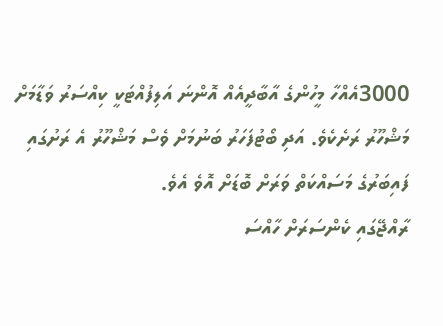3000އެއްހާ މީހުންގެ އާބާދީއެއް އޮންނަ އަލިފުއްޓަކީ ކިއްސަރު ވަޑާމަށް މަޝްހޫރު ރަށެކެވެ. އަދި ބޯޓުފަހަރު ބަނުމަށް ވެސް މަޝްހޫރު އެ ރަށުގައި ފައިބަރުގެ މަސައްކަތް ވަރަށް ބޮޑަށް އޮވެ އެވެ.
ރާއްޖޭގައި ކެންސަރަށް ހާއްސަ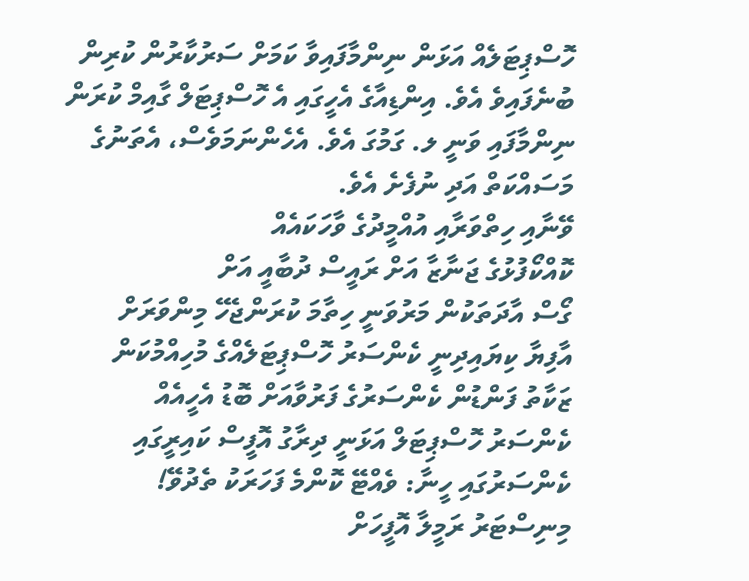ހޮސްޕިޓަލެއް އަޅަން ނިންމާފައިވާ ކަމަށް ސަރުކާރުން ކުރިން ބުނެފައިވެ އެވެ. އިންޑިއާގެ އެހީގައި އެ ހޮސްޕިޓަލް ގާއިމް ކުރަން ނިންމާފައި ވަނީ ލ. ގަމުގަ އެވެ. އެހެންނަމަވެސް، އެތަނުގެ މަސައްކަތް އަދި ނުފެށެ އެވެ.
ވޭނާއި ހިތްވަރާއި އުއްމީދުގެ ވާހަކައެއް
ކޮއްކޯފުޅުގެ ޖަނާޒާ އަށް ރައީސް ދުބާއީ އަށް
ގޯސް އާދަތަކުން މަރުވަނީ ހިތާމަ ކުރަންޖެހޭ މިންވަރަށް
އާފިޔާ ކިޔައިދިނީ ކެންސަރު ހޮސްޕިޓަލެއްގެ މުހިއްމުކަން
ޒަކާތު ފަންޑުން ކެންސަރުގެ ފަރުވާއަށް ބޮޑު އެހީއެއް
ކެންސަރު ހޮސްޕިޓަލް އަޅަނީ ދިރާގު އޮފީސް ކައިރީގައި
ކެންސަރުގައި ހީނާ: ވެއްޓޭ ކޮންމެ ފަހަރަކު ތެދުވޭ!
މިނިސްޓަރު ރަމީލާ އޮފީހަށް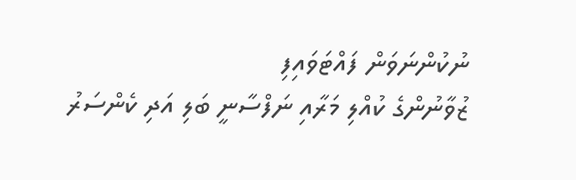ނުކުންނަވަން ފައްޓަވައިފި
ޒުވާނުންގެ ކުއްލި މަރާއި ނަފްސާނީ ބަލި އަދި ކެންސަރު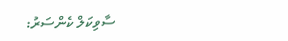ސާވިކަލް ކެންސަރު: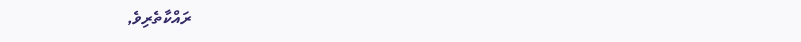ރައްކާތެރިވެ,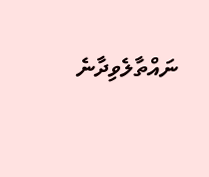ނައްތާލެވިދާނެ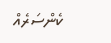ކެންސަރެއް